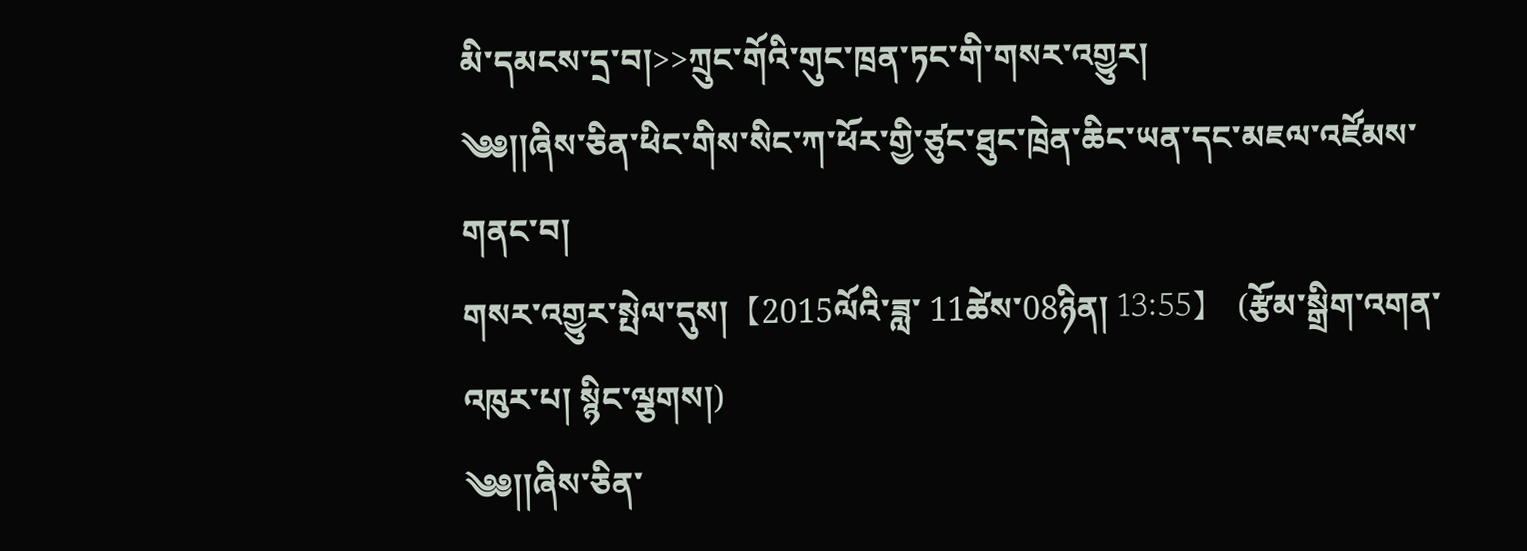མི་དམངས་དྲ་བ།>>ཀྲུང་གོའི་གུང་ཁྲན་ཏང་གི་གསར་འགྱུར།
༄༅།།ཞིས་ཅིན་ཕིང་གིས་སིང་ཀ་ཕོར་གྱི་ཙུང་ཐུང་ཁྲེན་ཆིང་ཡན་དང་མཇལ་འཛོམས་གནང་བ།
གསར་འགྱུར་སྤེལ་དུས།  【2015ལོའི་ཟླ་ 11ཚེས་08ཉིན། 13:55】   (རྩོམ་སྒྲིག་འགན་འཁུར་པ། སྙིང་ལྕགས།)
༄༅།།ཞིས་ཅིན་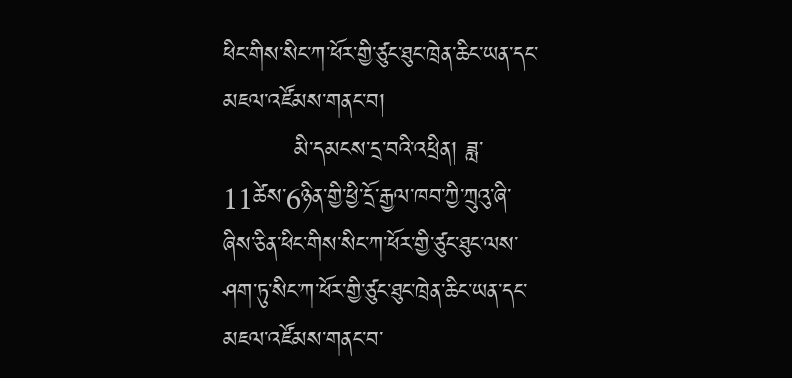ཕིང་གིས་སིང་ཀ་ཕོར་གྱི་ཙུང་ཐུང་ཁྲེན་ཆིང་ཡན་དང་མཇལ་འཛོམས་གནང་བ།
         མི་དམངས་དྲ་བའི་འཕྲིན། ཟླ་11ཚེས་6ཉིན་གྱི་ཕྱི་དྲོ་རྒྱལ་ཁབ་ཀྱི་ཀྲུའུ་ཞི་ཞིས་ཅིན་ཕིང་གིས་སིང་ཀ་ཕོར་གྱི་ཙུང་ཐུང་ལས་ཤག་ཏུ་སིང་ཀ་ཕོར་གྱི་ཙུང་ཐུང་ཁྲེན་ཆིང་ཡན་དང་མཇལ་འཛོམས་གནང་བ་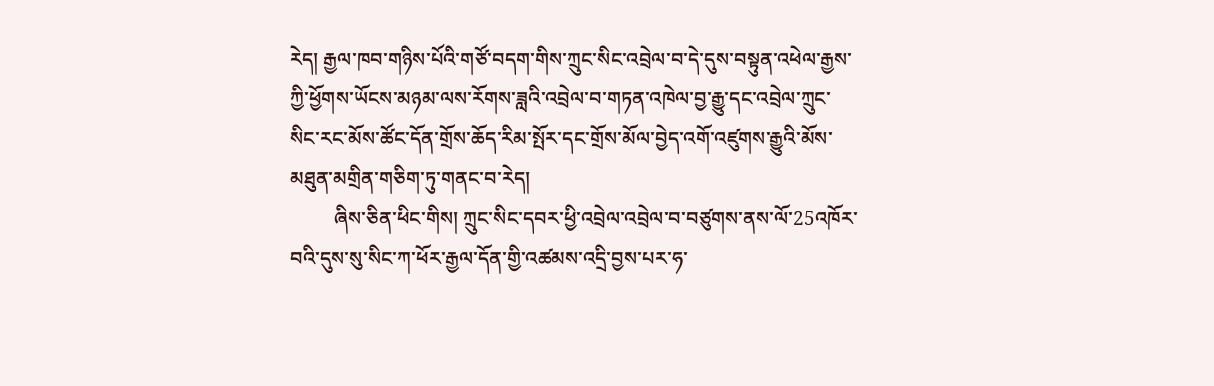རེད། རྒྱལ་ཁབ་གཉིས་པོའི་གཙོ་བདག་གིས་ཀྲུང་སིང་འབྲེལ་བ་དེ་དུས་བསྟུན་འཕེལ་རྒྱས་ཀྱི་ཕྱོགས་ཡོངས་མཉམ་ལས་རོགས་ཟླའི་འབྲེལ་བ་གཏན་འཁེལ་བྱ་རྒྱུ་དང་འབྲེལ་ཀྲུང་སིང་རང་མོས་ཚོང་དོན་གྲོས་ཆོད་རིམ་སྤོར་དང་གྲོས་མོལ་བྱེད་འགོ་འཛུགས་རྒྱུའི་མོས་མཐུན་མགྲིན་གཅིག་ཏུ་གནང་བ་རེད།
         ཞིས་ཅིན་ཕིང་གིས། ཀྲུང་སིང་དབར་ཕྱི་འབྲེལ་འབྲེལ་བ་བཙུགས་ནས་ལོ་25འཁོར་བའི་དུས་སུ་སིང་ཀ་ཕོར་རྒྱལ་དོན་གྱི་འཚམས་འདྲི་བྱས་པར་ཧ་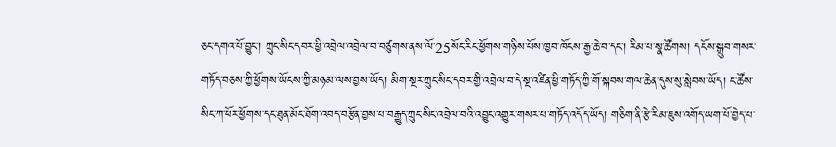ཅང་དགའ་པོ་བྱུང་། ཀྲུང་སིང་དབར་ཕྱི་འབྲེལ་འབྲེལ་བ་བཙུགས་ནས་ལོ་25སོང་རིང་ཕྱོགས་གཉིས་པོས་ཁྱབ་ཁོངས་རྒྱ་ཆེ་བ་དང་། རིམ་པ་སྣ་ཚོགས། དངོས་སྒྲུབ་གསར་གཏོད་བཅས་ཀྱི་ཕྱོགས་ཡོངས་ཀྱི་མཉམ་ལས་བྱས་ཡོད། མིག་སྔར་ཀྲུང་སིང་དབར་གྱི་འབྲེལ་བ་དེ་སྔ་འཛིན་ཕྱི་གཏོད་ཀྱི་གོ་སྐབས་གལ་ཆེན་དུས་སུ་སླེབས་ཡོད། ང་ཚོས་སིང་ཀ་ཕོར་ཕྱོགས་དང་ཐུན་མོང་ཐོག་འབད་བརྩོན་བྱས་པ་བརྒྱུད་ཀྲུང་སིང་འབྲེལ་བའི་འབྱུང་འགྱུར་གསར་པ་གཏོད་འདོད་ཡོད། གཅིག་ནི་རྩེ་རིམ་ཇུས་འགོད་ཡག་པོ་བྱེད་པ་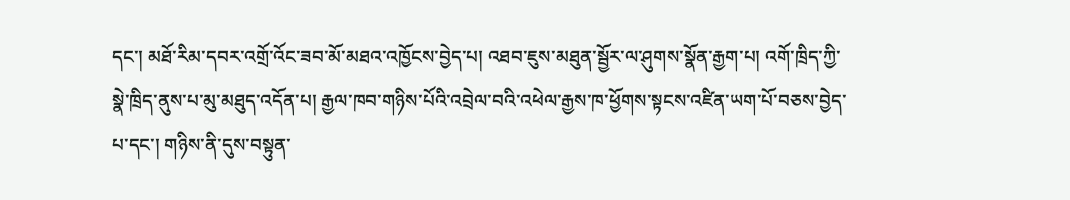དང་། མཐོ་རིམ་དབར་འགྲོ་འོང་ཟབ་མོ་མཐའ་འཁྱོངས་བྱེད་པ། འཐབ་ཇུས་མཐུན་སྦྱོར་ལ་ཤུགས་སྣོན་རྒྱག་པ། འགོ་ཁྲིད་ཀྱི་སྣེ་ཁྲིད་ནུས་པ་མུ་མཐུད་འདོན་པ། རྒྱལ་ཁབ་གཉིས་པོའི་འབྲེལ་བའི་འཕེལ་རྒྱས་ཁ་ཕྱོགས་སྟངས་འཛིན་ཡག་པོ་བཅས་བྱེད་པ་དང་། གཉིས་ནི་དུས་བསྟུན་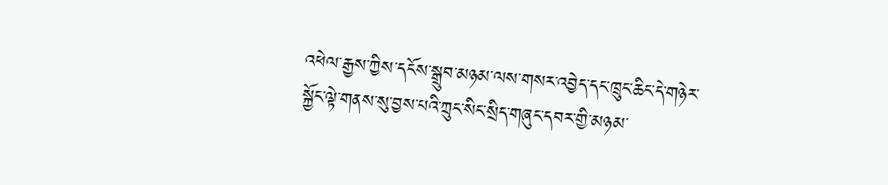འཕེལ་རྒྱས་ཀྱིས་དངོས་སྒྲུབ་མཉམ་ལས་གསར་འབྱེད་དང་ཁྲུང་ཆིང་དེ་གཉེར་སྐྱོང་ལྟེ་གནས་སུ་བྱས་པའི་ཀྲུང་སིང་སྲིད་གཞུང་དབར་གྱི་མཉམ་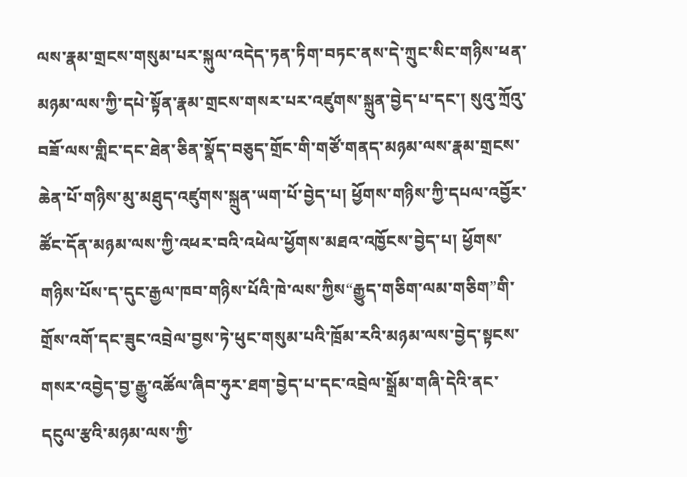ལས་རྣམ་གྲངས་གསུམ་པར་སྐུལ་འདེད་ཏན་ཏིག་བཏང་ནས་དེ་ཀྲུང་སིང་གཉིས་ཕན་མཉམ་ལས་ཀྱི་དཔེ་སྟོན་རྣམ་གྲངས་གསར་པར་འཛུགས་སྐྲུན་བྱེད་པ་དང་། སུའུ་ཀྲོའུ་བཟོ་ལས་གླིང་དང་ཐེན་ཅིན་སྣོད་བཅུད་གྲོང་གི་གཙོ་གནད་མཉམ་ལས་རྣམ་གྲངས་ཆེན་པོ་གཉིས་མུ་མཐུད་འཛུགས་སྐྲུན་ཡག་པོ་བྱེད་པ། ཕྱོགས་གཉིས་ཀྱི་དཔལ་འབྱོར་ཚོང་དོན་མཉམ་ལས་ཀྱི་འཕར་བའི་འཕེལ་ཕྱོགས་མཐའ་འཁྱོངས་བྱེད་པ། ཕྱོགས་གཉིས་པོས་ད་དུང་རྒྱལ་ཁབ་གཉིས་པོའི་ཁེ་ལས་ཀྱིས“རྒྱུད་གཅིག་ལམ་གཅིག”གི་གྲོས་འགོ་དང་ཟུང་འབྲེལ་བྱས་ཏེ་ཕུང་གསུམ་པའི་ཁྲོམ་རའི་མཉམ་ལས་བྱེད་སྟངས་གསར་འབྱེད་བྱ་རྒྱུ་འཚོལ་ཞིབ་ཧུར་ཐག་བྱེད་པ་དང་འབྲེལ་སྒྲོམ་གཞི་དེའི་ནང་དངུལ་རྩའི་མཉམ་ལས་ཀྱི་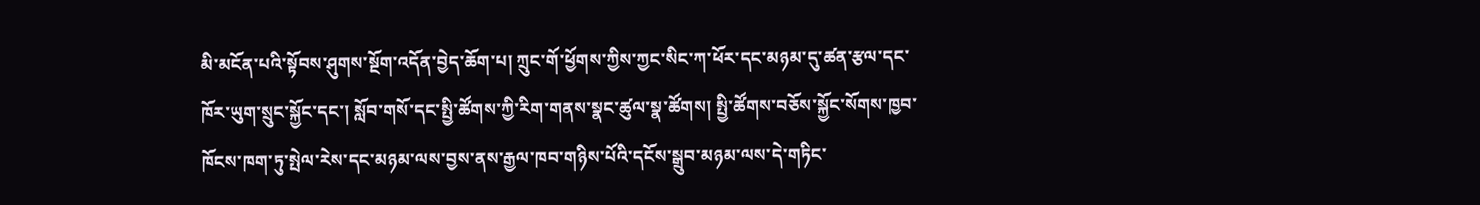མི་མངོན་པའི་སྟོབས་ཤུགས་སྔོག་འདོན་བྱེད་ཆོག་པ། ཀྲུང་གོ་ཕྱོགས་ཀྱིས་ཀྱང་སིང་ཀ་ཕོར་དང་མཉམ་དུ་ཚན་རྩལ་དང་ཁོར་ཡུག་སྲུང་སྐྱོང་དང་། སློབ་གསོ་དང་སྤྱི་ཚོགས་ཀྱི་རིག་གནས་སྣང་ཚུལ་སྣ་ཚོགས། སྤྱི་ཚོགས་བཅོས་སྐྱོང་སོགས་ཁྱབ་ཁོངས་ཁག་ཏུ་སྤེལ་རེས་དང་མཉམ་ལས་བྱས་ནས་རྒྱལ་ཁབ་གཉིས་པོའི་དངོས་སྒྲུབ་མཉམ་ལས་དེ་གཏིང་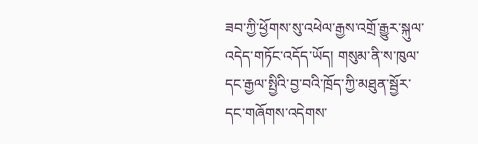ཟབ་ཀྱི་ཕྱོགས་སུ་འཕེལ་རྒྱས་འགྲོ་རྒྱུར་སྐུལ་འདེད་གཏོང་འདོད་ཡོད། གསུམ་ནི་ས་ཁུལ་དང་རྒྱལ་སྤྱིའི་བྱ་བའི་ཁྲོད་ཀྱི་མཐུན་སྦྱོར་དང་གཞོགས་འདེགས་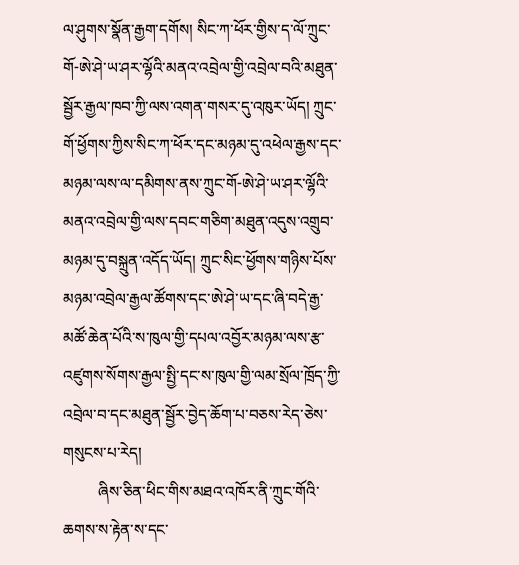ལ་ཤུགས་སྣོན་རྒྱག་དགོས། སིང་ཀ་ཕོར་གྱིས་ད་ལོ་ཀྲུང་གོ-ཨེ་ཤེ་ཡ་ཤར་ལྷོའི་མནའ་འབྲེལ་གྱི་འབྲེལ་བའི་མཐུན་སྦྱོར་རྒྱལ་ཁབ་ཀྱི་ལས་འགན་གསར་དུ་འཁུར་ཡོད། ཀྲུང་གོ་ཕྱོགས་ཀྱིས་སིང་ཀ་ཕོར་དང་མཉམ་དུ་འཕེལ་རྒྱས་དང་མཉམ་ལས་ལ་དམིགས་ནས་ཀྲུང་གོ-ཨེ་ཤེ་ཡ་ཤར་ལྷོའི་མནའ་འབྲེལ་གྱི་ལས་དབང་གཅིག་མཐུན་འདུས་འགྲུབ་མཉམ་དུ་བསྐྲུན་འདོད་ཡོད། ཀྲུང་སིང་ཕྱོགས་གཉིས་པོས་མཉམ་འབྲེལ་རྒྱལ་ཚོགས་དང་ཨེ་ཤེ་ཡ་དང་ཞི་བདེ་རྒྱ་མཚོ་ཆེན་པོའི་ས་ཁུལ་གྱི་དཔལ་འབྱོར་མཉམ་ལས་རྩ་འཛུགས་སོགས་རྒྱལ་སྤྱི་དང་ས་ཁུལ་གྱི་ལམ་སྲོལ་ཁྲོད་ཀྱི་འབྲེལ་བ་དང་མཐུན་སྦྱོར་བྱེད་ཆོག་པ་བཅས་རེད་ཅེས་གསུངས་པ་རེད།
         ཞིས་ཅིན་ཕིང་གིས་མཐའ་འཁོར་ནི་ཀྲུང་གོའི་ཆགས་ས་རྟེན་ས་དང་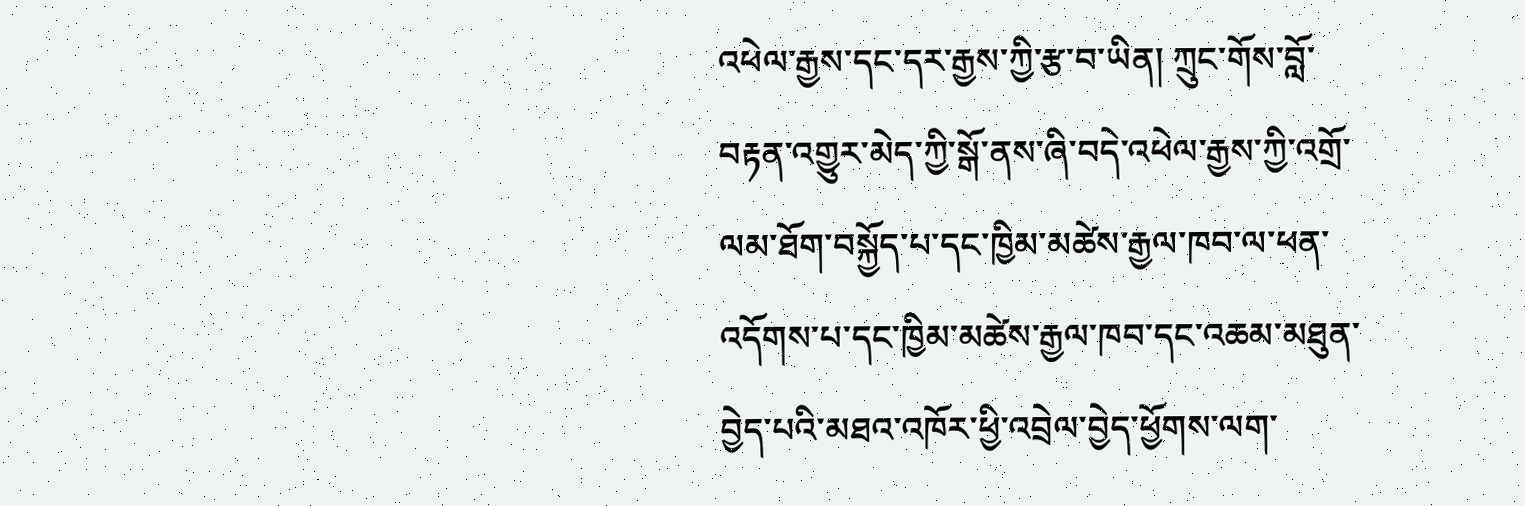འཕེལ་རྒྱས་དང་དར་རྒྱས་ཀྱི་རྩ་བ་ཡིན། ཀྲུང་གོས་བློ་བརྟན་འགྱུར་མེད་ཀྱི་སྒོ་ནས་ཞི་བདེ་འཕེལ་རྒྱས་ཀྱི་འགྲོ་ལམ་ཐོག་བསྐྱོད་པ་དང་ཁྱིམ་མཚེས་རྒྱལ་ཁབ་ལ་ཕན་འདོགས་པ་དང་ཁྱིམ་མཚེས་རྒྱལ་ཁབ་དང་འཆམ་མཐུན་བྱེད་པའི་མཐའ་འཁོར་ཕྱི་འབྲེལ་བྱེད་ཕྱོགས་ལག་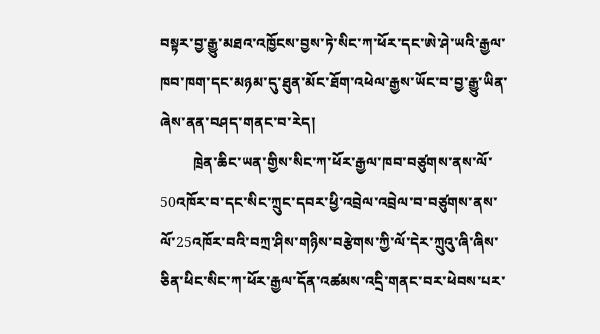བསྟར་བྱ་རྒྱུ་མཐའ་འཁྱོངས་བྱས་ཏེ་སིང་ཀ་ཕོར་དང་ཨེ་ཤེ་ཡའི་རྒྱལ་ཁབ་ཁག་དང་མཉམ་དུ་ཐུན་མོང་ཐོག་འཕེལ་རྒྱས་ཡོང་བ་བྱ་རྒྱུ་ཡིན་ཞེས་ནན་བཤད་གནང་བ་རེད།
         ཁྲེན་ཆིང་ཡན་གྱིས་སིང་ཀ་ཕོར་རྒྱལ་ཁབ་བཙུགས་ནས་ལོ་50འཁོར་བ་དང་སིང་ཀྲུང་དབར་ཕྱི་འབྲེལ་འབྲེལ་བ་བཙུགས་ནས་ལོ་25འཁོར་བའི་བཀྲ་ཤིས་གཉིས་བརྩེགས་ཀྱི་ལོ་དེར་ཀྲུའུ་ཞི་ཞིས་ཅིན་ཕིང་སིང་ཀ་ཕོར་རྒྱལ་དོན་འཚམས་འདྲི་གནང་བར་ཕེབས་པར་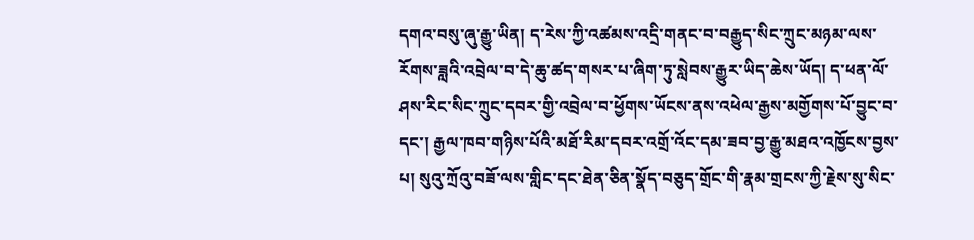དགའ་བསུ་ཞུ་རྒྱུ་ཡིན། ད་རེས་ཀྱི་འཚམས་འདྲི་གནང་བ་བརྒྱུད་སིང་ཀྲུང་མཉམ་ལས་རོགས་ཟླའི་འབྲེལ་བ་དེ་ཆུ་ཚད་གསར་པ་ཞིག་ཏུ་སླེབས་རྒྱུར་ཡིད་ཆེས་ཡོད། ད་ཕན་ལོ་ཤས་རིང་སིང་ཀྲུང་དབར་གྱི་འབྲེལ་བ་ཕྱོགས་ཡོངས་ནས་འཕེལ་རྒྱས་མགྱོགས་པོ་བྱུང་བ་དང་། རྒྱལ་ཁབ་གཉིས་པོའི་མཐོ་རིམ་དབར་འགྲོ་འོང་དམ་ཟབ་བྱ་རྒྱུ་མཐའ་འཁྱོངས་བྱས་པ། སུའུ་ཀྲོའུ་བཟོ་ལས་གླིང་དང་ཐེན་ཅིན་སྣོད་བཅུད་གྲོང་གི་རྣམ་གྲངས་ཀྱི་རྗེས་སུ་སིང་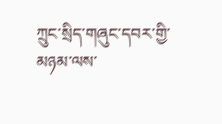ཀྲུང་སྲིད་གཞུང་དབར་གྱི་མཉམ་ལས་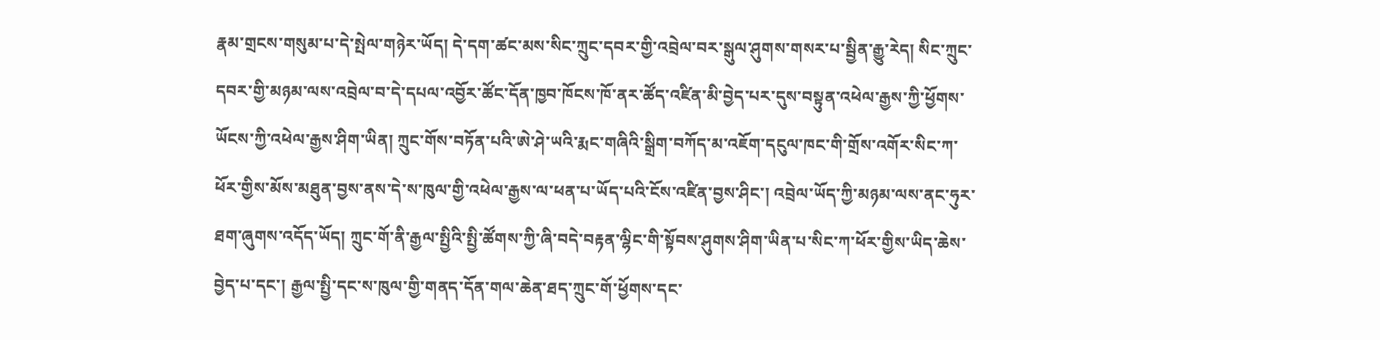རྣམ་གྲངས་གསུམ་པ་དེ་སྤེལ་གཉེར་ཡོད། དེ་དག་ཚང་མས་སིང་ཀྲུང་དབར་གྱི་འབྲེལ་བར་སྒུལ་ཤུགས་གསར་པ་སྦྱིན་རྒྱུ་རེད། སིང་ཀྲུང་དབར་གྱི་མཉམ་ལས་འབྲེལ་བ་དེ་དཔལ་འབྱོར་ཚོང་དོན་ཁྱབ་ཁོངས་ཁོ་ནར་ཚོད་འཛིན་མི་བྱེད་པར་དུས་བསྟུན་འཕེལ་རྒྱས་ཀྱི་ཕྱོགས་ཡོངས་ཀྱི་འཕེལ་རྒྱས་ཤིག་ཡིན། ཀྲུང་གོས་བཏོན་པའི་ཨེ་ཤེ་ཡའི་རྨང་གཞིའི་སྒྲིག་བཀོད་མ་འཇོག་དངུལ་ཁང་གི་གྲོས་འགོར་སིང་ཀ་ཕོར་གྱིས་མོས་མཐུན་བྱས་ནས་དེ་ས་ཁུལ་གྱི་འཕེལ་རྒྱས་ལ་ཕན་པ་ཡོད་པའི་ངོས་འཛིན་བྱས་ཤིང་། འབྲེལ་ཡོད་ཀྱི་མཉམ་ལས་ནང་ཧུར་ཐག་ཞུགས་འདོད་ཡོད། ཀྲུང་གོ་ནི་རྒྱལ་སྤྱིའི་སྤྱི་ཚོགས་ཀྱི་ཞི་བདེ་བརྟན་ལྷིང་གི་སྟོབས་ཤུགས་ཤིག་ཡིན་པ་སིང་ཀ་ཕོར་གྱིས་ཡིད་ཆེས་བྱེད་པ་དང་། རྒྱལ་སྤྱི་དང་ས་ཁུལ་གྱི་གནད་དོན་གལ་ཆེན་ཐད་ཀྲུང་གོ་ཕྱོགས་དང་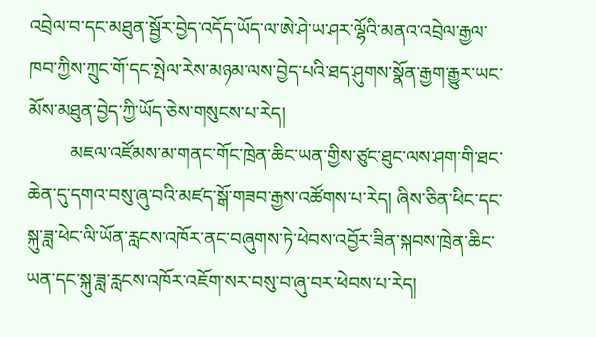འབྲེལ་བ་དང་མཐུན་སྦྱོར་བྱེད་འདོད་ཡོད་ལ་ཨེ་ཤེ་ཡ་ཤར་ལྷོའི་མནའ་འབྲེལ་རྒྱལ་ཁབ་ཀྱིས་ཀྲུང་གོ་དང་སྤེལ་རེས་མཉམ་ལས་བྱེད་པའི་ཐད་ཤུགས་སྣོན་རྒྱག་རྒྱུར་ཡང་མོས་མཐུན་བྱེད་ཀྱི་ཡོད་ཅེས་གསུངས་པ་རེད།
         མཇལ་འཛོམས་མ་གནང་གོང་ཁྲེན་ཆིང་ཡན་གྱིས་ཙུང་ཐུང་ལས་ཤག་གི་ཐང་ཆེན་དུ་དགའ་བསུ་ཞུ་བའི་མཛད་སྒོ་གཟབ་རྒྱས་འཚོགས་པ་རེད། ཞིས་ཅིན་ཕིང་དང་སྐུ་ཟླ་ཕེང་ལི་ཡོན་རླངས་འཁོར་ནང་བཞུགས་ཏེ་ཕེབས་འབྱོར་ཟིན་སྐབས་ཁྲེན་ཆིང་ཡན་དང་སྐུ་ཟླ་རླངས་འཁོར་འཇོག་སར་བསུ་བ་ཞུ་བར་ཕེབས་པ་རེད།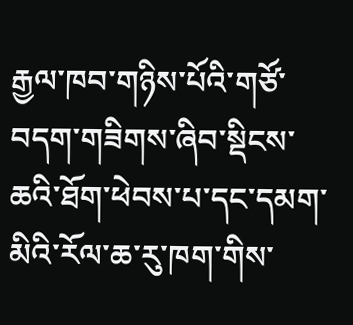རྒྱལ་ཁབ་གཉིས་པོའི་གཙོ་བདག་གཟིགས་ཞིབ་སྡིངས་ཆའི་ཐོག་ཕེབས་པ་དང་དམག་མིའི་རོལ་ཆ་རུ་ཁག་གིས་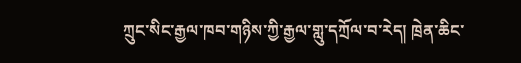ཀྲུང་སིང་རྒྱལ་ཁབ་གཉིས་ཀྱི་རྒྱལ་གླུ་དཀྲོལ་བ་རེད། ཁྲེན་ཆིང་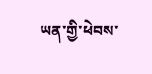ཡན་གྱི་ཕེབས་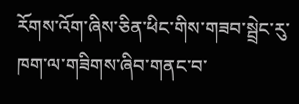རོགས་འོག་ཞིས་ཅིན་ཕིང་གིས་གཟབ་སྦྲེང་རུ་ཁག་ལ་གཟིགས་ཞིབ་གནང་བ་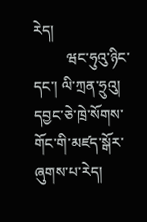རེད།
         ཝང་ཧུའུ་ཉིང་དང་། ལི་ཀྲན་ཧྲུའུ། དབྱང་ཅེ་ཁྲེ་སོགས་གོང་གི་མཛད་སྒོར་ཞུགས་པ་རེད།